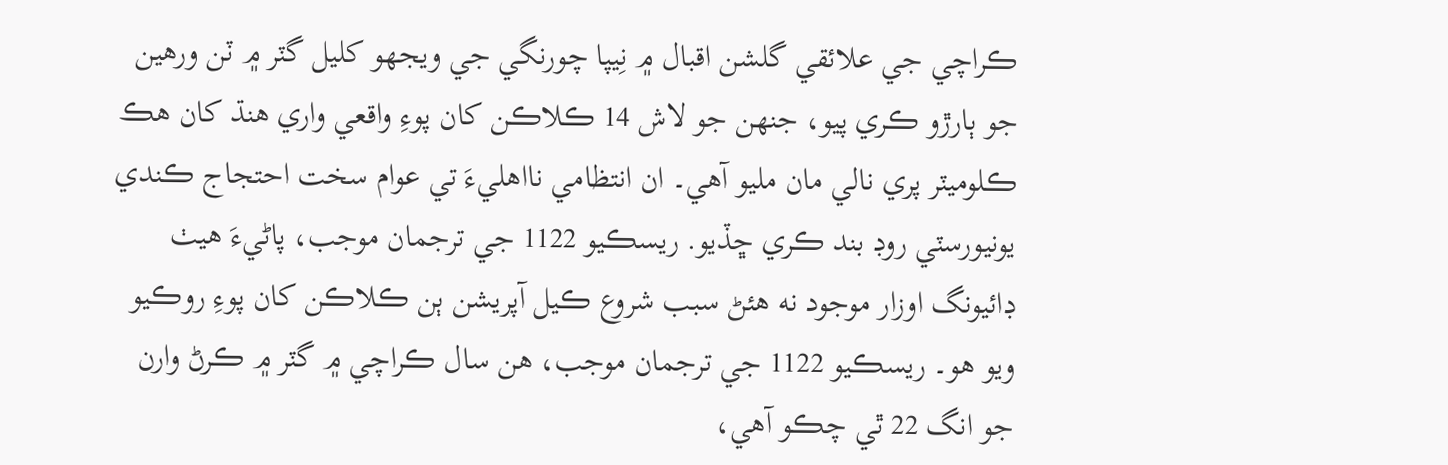ڪراچي جي علائقي گلشن اقبال ۾ نِيپا چورنگي جي ويجهو کليل گٽر ۾ ٽن ورهين جو ٻارڙو ڪري پيو، جنھن جو لاش 14 ڪلاڪن کان پوءِ واقعي واري هنڌ کان هڪ ڪلوميٽر پري نالي مان مليو آهي۔ ان انتظامي نااهليءَ تي عوام سخت احتجاج ڪندي يونيورسٽي روڊ بند ڪري ڇڏيو. ريسڪيو 1122 جي ترجمان موجب، پاڻيءَ هيٺ ڊائيونگ اوزار موجود نه هئڻ سبب شروع ڪيل آپريشن ٻن ڪلاڪن کان پوءِ روڪيو ويو هو۔ ريسڪيو 1122 جي ترجمان موجب، هن سال ڪراچي ۾ گٽر ۾ ڪرڻ وارن جو انگ 22 ٿي چڪو آهي،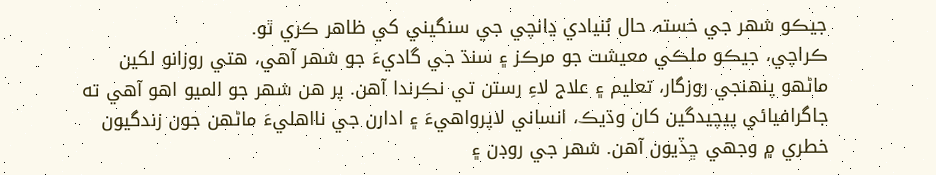جيڪو شهر جي خستہ حال بُنيادي ڍانچي جي سنگيني کي ظاهر ڪري ٿو.
ڪراچي، جيڪو ملڪي معيشت جو مرڪز ۽ سنڌ جي گاديءَ جو شهر آهي، هتي روزانو لکين ماڻهو پنهنجي روزگار، تعليم ۽ علاج لاءِ رستن تي نڪرندا آهن. پر هن شهر جو الميو اهو آهي ته جاگرافيائي پيچيدگين کان وڌيڪ، انساني لاپرواهيءَ ۽ ادارن جي نااهليءَ ماڻهن جون زندگيون خطري ۾ وجهي ڇڏيون آهن. شهر جي روڊن ۽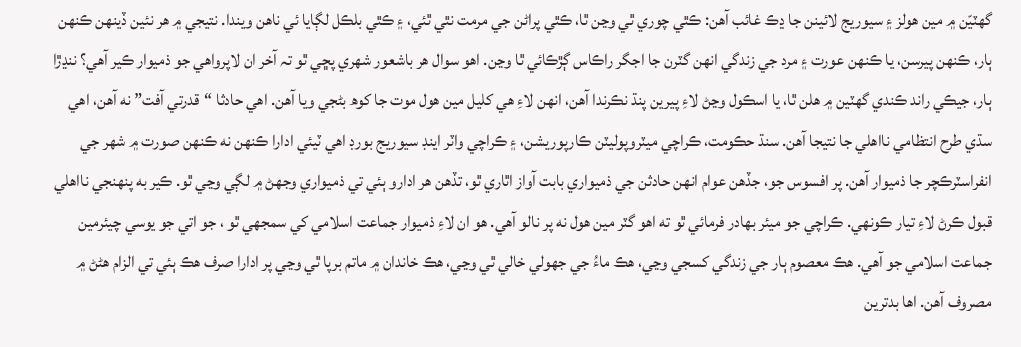گهٽيّن ۾ مين هولز ۽ سيوريج لائينن جا ڍڪ غائب آهن: ڪٿي چوري ٿي وڃن ٿا، ڪٿي پراڻن جي مرمت نٿي ٿئي، ۽ ڪٿي بلڪل لڳايا ئي ناهن ويندا. نتيجي ۾ هر نئين ڏينهن ڪنهن ٻار، ڪنهن پيرسن، يا ڪنهن عورت ۽ مرد جي زندگي انهن گٽرن جا اجگر راڪاس ڳڙڪائي ٿا وڃن. اهو سوال هر باشعور شهري پڇي ٿو تہ آخر ان لاپرواهي جو ذميوار ڪير آهي؟ ننڍڙا ٻار، جيڪي راند ڪندي گهٽين ۾ هلن ٿا، يا اسڪول وڃڻ لاءِ پيرين پنڌ نڪرندا آهن، انهن لاءِ هي کليل مين هول موت جا کوھ بڻجي ويا آهن. اهي حادثا “قدرتي آفت” نه آهن، اهي سڌي طرح انتظامي نااهلي جا نتيجا آهن. سنڌ حڪومت، ڪراچي ميٽروپوليٽن ڪارپوريشن، ۽ ڪراچي واٽر اينڊ سيوريج بورڊ اهي ٽيئي ادارا ڪنهن نه ڪنهن صورت ۾ شهر جي انفراسٽرڪچر جا ذميوار آهن. پر افسوس جو، جڏهن عوام انهن حادثن جي ذميواري بابت آواز اٿاري ٿو، تڏهن هر ادارو ٻئي تي ذميواري وجهڻ ۾ لڳي وڃي ٿو. ڪير به پنهنجي نااهلي قبول ڪرڻ لاءِ تيار ڪونهي. ڪراچي جو ميئر بھادر فرمائي ٿو ته اھو گٽر مين ھول نه پر نالو آھي. ھو ان لاءِ ذميوار جماعت اسلامي کي سمجھي ٿو ، جو اتي جو يوسي چيئرمين جماعت اسلامي جو آھي. هڪ معصوم ٻار جي زندگي کسجي وڃي، هڪ ماءُ جي جھولي خالي ٿي وڃي، هڪ خاندان ۾ ماتم برپا ٿي وڃي پر ادارا صرف هڪ ٻئي تي الزام هڻڻ ۾ مصروف آهن. اها بدترين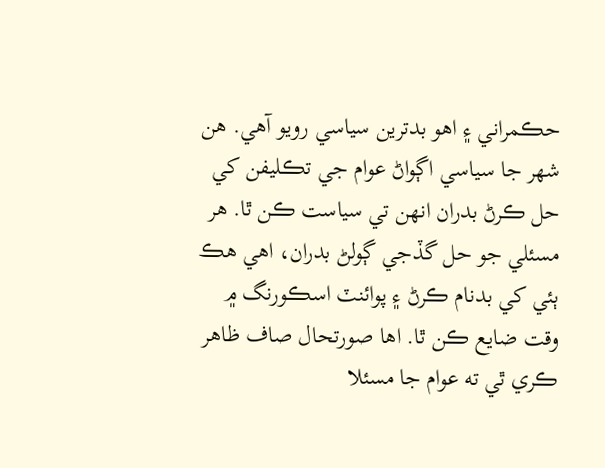حڪمراني ۽ اھو بدترين سياسي رويو آهي. هن شهر جا سياسي اڳواڻ عوام جي تڪليفن کي حل ڪرڻ بدران انهن تي سياست ڪن ٿا. هر مسئلي جو حل گڏجي ڳولڻ بدران، اهي هڪ ٻئي کي بدنام ڪرڻ ۽ پوائنٽ اسڪورنگ ۾ وقت ضايع ڪن ٿا. اھا صورتحال صاف ظاهر ڪري ٿي ته عوام جا مسئلا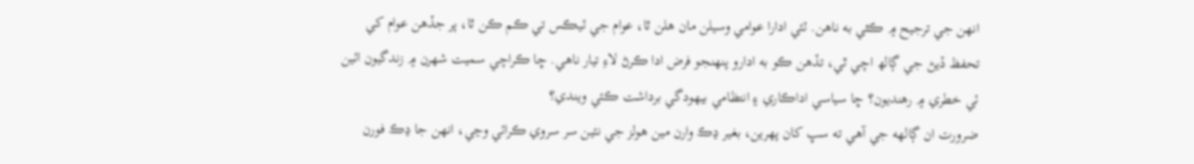انهن جي ترجيح ۾ ڪٿي به ناهن. ٽئي ادارا عوامي وسيلن مان هلن ٿا، عوام جي ٽيڪس تي ڪم ڪن ٿا، پر جڏهن عوام کي تحفظ ڏيڻ جي ڳالھ اچي ٿي، تڏهن ڪو به ادارو پنهنجو فرض ادا ڪرڻ لاءِ تيار ناهي. ڇا ڪراچي سميت شهرن ۾ زندگيون ائين ئي خطري ۾ رهنديون؟ ڇا سياسي اداڪاري ۽ انتظامي بيهودگي برداشت ڪئي ويندي؟
ضرورت ان ڳالهه جي آهي ته سڀ کان پهرين، بغير ڍڪ وارن مين هولز جي نئين سر سروي ڪرائي وڃي، انهن جا ڍڪ فورن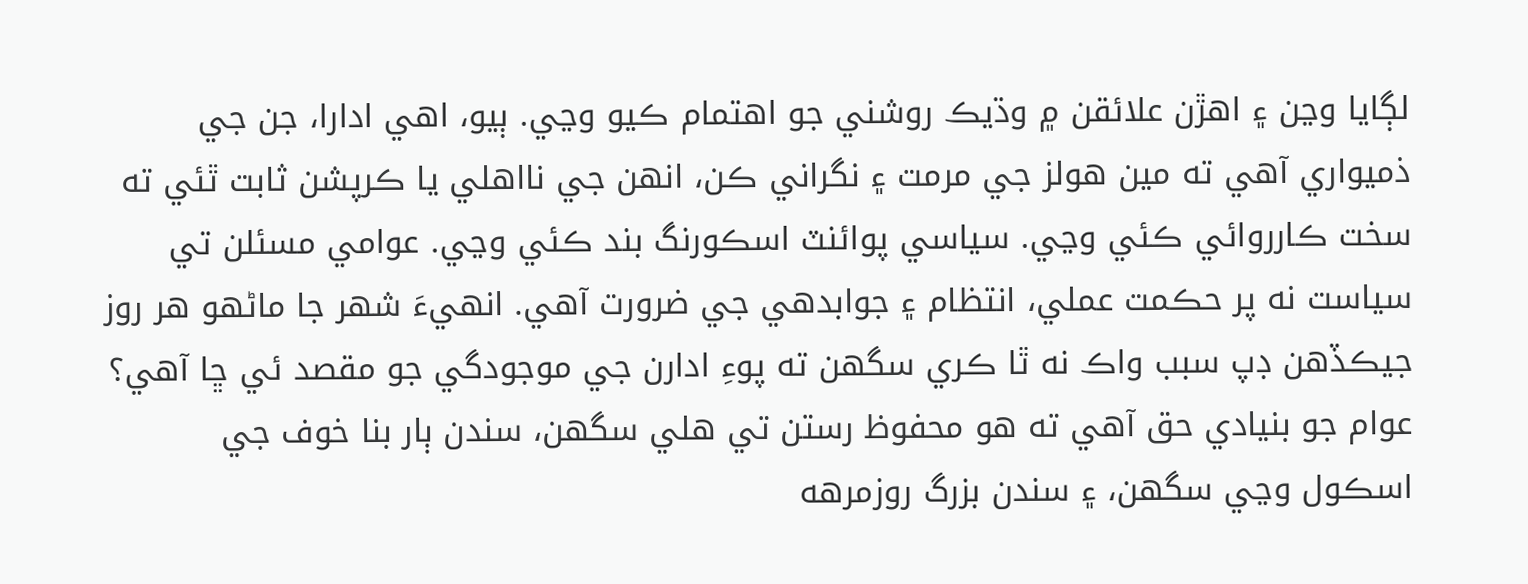لڳايا وڃن ۽ اهڙن علائقن ۾ وڌيڪ روشني جو اھتمام ڪيو وڃي. ٻيو، اهي ادارا، جن جي ذميواري آهي ته مين هولز جي مرمت ۽ نگراني ڪن، انهن جي نااهلي يا ڪرپشن ثابت ٿئي ته سخت ڪارروائي ڪئي وڃي. سياسي پوائنٽ اسڪورنگ بند ڪئي وڃي. عوامي مسئلن تي سياست نه پر حڪمت عملي، انتظام ۽ جوابدهي جي ضرورت آهي. انهيءَ شهر جا ماڻهو هر روز جيڪڏهن ڊپ سبب واڪ نه ٿا ڪري سگهن ته پوءِ ادارن جي موجودگي جو مقصد ئي ڇا آهي؟ عوام جو بنيادي حق آهي ته هو محفوظ رستن تي هلي سگهن، سندن ٻار بنا خوف جي اسڪول وڃي سگهن، ۽ سندن بزرگ روزمرهه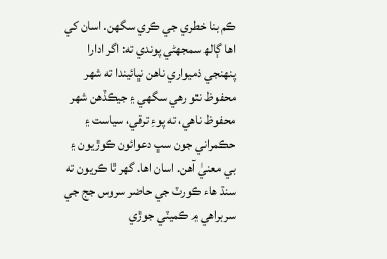ڪم بنا خطري جي ڪري سگهن. اسان کي اھا ڳالھ سمجهڻي پوندي ته: اگر ادارا پنهنجي ذميواري ناهن نڀائيندا ته شهر محفوظ نٿو رهي سگهي ۽ جيڪڏهن شهر محفوظ ناهي، ته پوءِ ترقي، سياست ۽ حڪمراني جون سڀ دعوائون ڪوڙيون ۽ بي معنيٰ آهن. اسان اھا. گھر ٿا ڪريون ته سنڌ ھاء ڪورٽ جي حاضر سروس جج جي سربراهي ۾ ڪميٽي جوڙي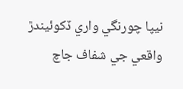نيپا چورنگي واري ڏکوئيندڙ واقعي جي شفاف جاچ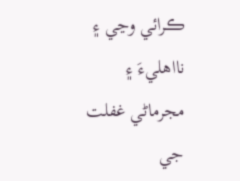ڪرائي وڃي ۽ نااهليءَ ۽ مجرماڻي غفلت جي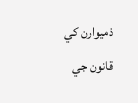ذميوارن کي قانون جي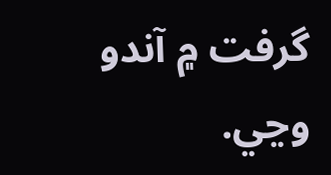گرفت ۾ آندو وڃي.